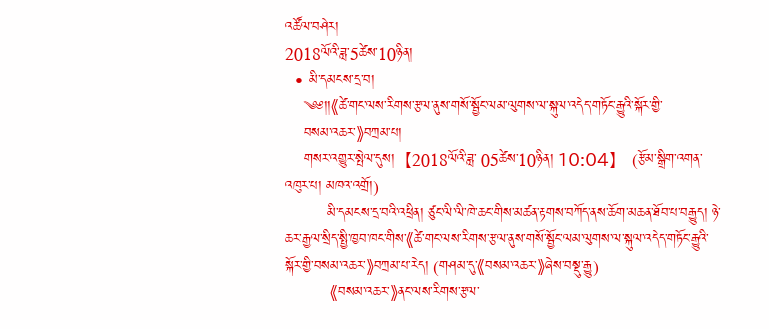འཚོལ་བཤེར།
2018ལོའི་ཟླ་5ཚེས་10ཉིན།
  • མི་དམངས་དྲ་བ།
    ༄༅།།《ཚེ་གང་ལས་རིགས་རྩལ་ནུས་གསོ་སྦྱོང་ལམ་ལུགས་ལ་སྐུལ་འདེད་གཏོང་རྒྱུའི་སྐོར་གྱི་
    བསམ་འཆར་》བཀྲམ་པ།
    གསར་འགྱུར་སྤེལ་དུས།  【2018ལོའི་ཟླ་ 05ཚེས་10ཉིན། 10:04】   (རྩོམ་སྒྲིག་འགན་འཁུར་པ། མཁའ་འགྲོ།)
         མི་དམངས་དྲ་བའི་འཕྲིན། ཙུང་ལི་ལི་ཁེ་ཆང་གིས་མཚན་རྟགས་བཀོད་ནས་ཆོག་མཆན་ཐོབ་པ་བརྒྱུད། ཉེ་ཆར་རྒྱལ་སྲིད་སྤྱི་ཁྱབ་ཁང་གིས་《ཚེ་གང་ལས་རིགས་རྩལ་ནུས་གསོ་སྦྱོང་ལམ་ལུགས་ལ་སྐུལ་འདེད་གཏོང་རྒྱུའི་སྐོར་གྱི་བསམ་འཆར་》བཀྲམ་པ་རེད། (གཤམ་དུ་《བསམ་འཆར་》ཞེས་བསྡུ་རྒྱུ)
         《བསམ་འཆར་》ནང་ལས་རིགས་རྩལ་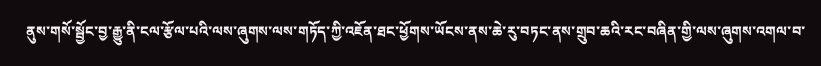ནུས་གསོ་སྦྱོང་བྱ་རྒྱུ་ནི་ངལ་རྩོལ་པའི་ལས་ཞུགས་ལས་གཏོད་ཀྱི་འཇོན་ཐང་ཕྱོགས་ཡོངས་ནས་ཆེ་རུ་བཏང་ནས་གྲུབ་ཆའི་རང་བཞིན་གྱི་ལས་ཞུགས་འགལ་བ་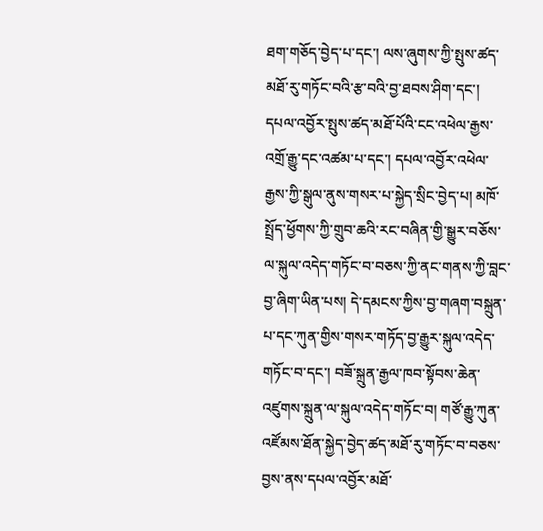ཐག་གཅོད་བྱེད་པ་དང་། ལས་ཞུགས་ཀྱི་སྤུས་ཚད་མཐོ་རུ་གཏོང་བའི་རྩ་བའི་བྱ་ཐབས་ཤིག་དང་། དཔལ་འབྱོར་སྤུས་ཚད་མཐོ་པོའི་ངང་འཕེལ་རྒྱས་འགྲོ་རྒྱུ་དང་འཚམ་པ་དང་། དཔལ་འབྱོར་འཕེལ་རྒྱས་ཀྱི་སྒུལ་ནུས་གསར་པ་སྐྱེད་སྲིང་བྱེད་པ། མཁོ་སྤྲོད་ཕྱོགས་ཀྱི་གྲུབ་ཆའི་རང་བཞིན་གྱི་སྒྱུར་བཅོས་ལ་སྐུལ་འདེད་གཏོང་བ་བཅས་ཀྱི་ནང་གནས་ཀྱི་བླང་བྱ་ཞིག་ཡིན་པས། དེ་དམངས་ཀྱིས་བྱ་གཞག་བསྐྲུན་པ་དང་ཀུན་གྱིས་གསར་གཏོད་བྱ་རྒྱུར་སྐུལ་འདེད་གཏོང་བ་དང་། བཟོ་སྐྲུན་རྒྱལ་ཁབ་སྟོབས་ཆེན་འཛུགས་སྐྲུན་ལ་སྐུལ་འདེད་གཏོང་བ། གཙོ་རྒྱུ་ཀུན་འཛོམས་ཐོན་སྐྱེད་བྱེད་ཚད་མཐོ་རུ་གཏོང་བ་བཅས་བྱས་ནས་དཔལ་འབྱོར་མཐོ་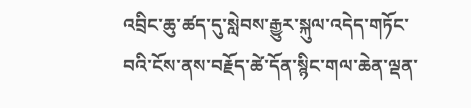འབྲིང་ཆུ་ཚད་དུ་སླེབས་རྒྱུར་སྐུལ་འདེད་གཏོང་བའི་ངོས་ནས་བརྗོད་ཚེ་དོན་སྙིང་གལ་ཆེན་ལྡན་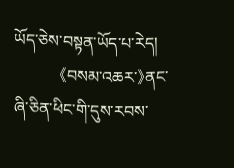ཡོད་ཅེས་བསྟན་ཡོད་པ་རེད།
         《བསམ་འཆར་》ནང་ཞི་ཅིན་ཕིང་གི་དུས་རབས་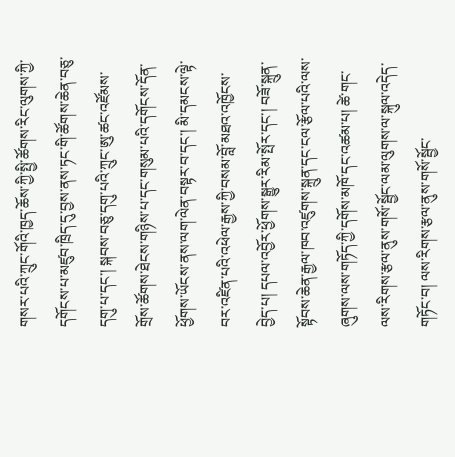གསར་པའི་ཀྲུང་གོའི་ཁྱད་ཆོས་ཀྱི་སྤྱི་ཚོགས་རིང་ལུགས་ཀྱི་དགོངས་པ་མཛུབ་ཁྲིད་དུ་བྱས་ནས་ཏང་གི་ཚོགས་ཆེན་བཅུ་དགུ་པ་དང་། སྐབས་བཅུ་དགུ་པའི་ཀྲུང་ཨུ་ཚང་འཛོམས་གྲོས་ཚོགས་ཐེངས་གཉིས་པ་དང་གསུམ་པའི་དགོངས་དོན་ཕྱོགས་ཡོངས་ནས་ལག་ལེན་བསྟར་བ་དང་། མི་དམངས་ལྟེ་བར་འཛིན་པའི་འཕེལ་རྒྱས་ཀྱི་བསམ་བློ་མཐའ་འཁྱོངས་བྱེད་པ། དཔལ་འབྱོར་ཕྱོགས་སྒྱུར་རིམ་སྤོར་དང་། བཟོ་སྐྲུན་སྟོབས་ཆེན་རྒྱལ་ཁབ་འཛུགས་སྐྲུན་དང་ངལ་རྩོལ་པའི་ལས་ཞུགས་ལས་གཏོད་ཀྱི་དགོས་མཁོ་དང་འཚམ་པ། ཚེ་གང་ལས་རིགས་རྩལ་ནུས་གསོ་སྦྱོང་ལམ་ལུགས་ལ་སྐུལ་འདེད་གཏོང་བ། ལས་རིགས་རྩལ་ནུས་གསོ་སྦྱོང་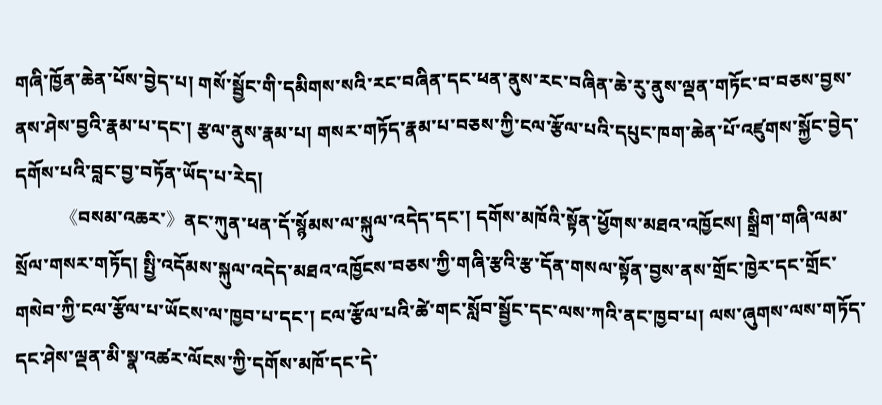གཞི་ཁྱོན་ཆེན་པོས་བྱེད་པ། གསོ་སྦྱོང་གི་དམིགས་སའི་རང་བཞིན་དང་ཕན་ནུས་རང་བཞིན་ཆེ་རུ་ནུས་ལྡན་གཏོང་བ་བཅས་བྱས་ནས་ཤེས་བྱའི་རྣམ་པ་དང་། རྩལ་ནུས་རྣམ་པ། གསར་གཏོད་རྣམ་པ་བཅས་ཀྱི་ངལ་རྩོལ་པའི་དཔུང་ཁག་ཆེན་པོ་འཛུགས་སྐྱོང་བྱེད་དགོས་པའི་བླང་བྱ་བཏོན་ཡོད་པ་རེད།
         《བསམ་འཆར་》ནང་ཀུན་ཕན་དོ་སྙོམས་ལ་སྐུལ་འདེད་དང་། དགོས་མཁོའི་སྟོན་ཕྱོགས་མཐའ་འཁྱོངས། སྒྲིག་གཞི་ལམ་སྲོལ་གསར་གཏོད། སྤྱི་འདོམས་སྐུལ་འདེད་མཐའ་འཁྱོངས་བཅས་ཀྱི་གཞི་རྩའི་རྩ་དོན་གསལ་སྟོན་བྱས་ནས་གྲོང་ཁྱེར་དང་གྲོང་གསེབ་ཀྱི་ངལ་རྩོལ་པ་ཡོངས་ལ་ཁྱབ་པ་དང་། ངལ་རྩོལ་པའི་ཚེ་གང་སློབ་སྦྱོང་དང་ལས་ཀའི་ནང་ཁྱབ་པ། ལས་ཞུགས་ལས་གཏོད་དང་ཤེས་ལྡན་མི་སྣ་འཚར་ལོངས་ཀྱི་དགོས་མཁོ་དང་དེ་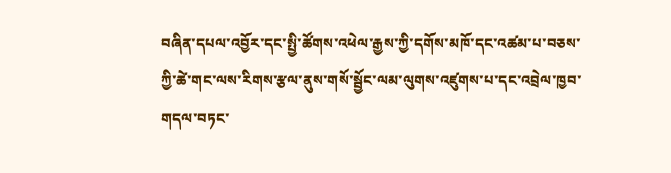བཞིན་དཔལ་འབྱོར་དང་སྤྱི་ཚོགས་འཕེལ་རྒྱས་ཀྱི་དགོས་མཁོ་དང་འཚམ་པ་བཅས་ཀྱི་ཚེ་གང་ལས་རིགས་རྩལ་ནུས་གསོ་སྦྱོང་ལམ་ལུགས་འཛུགས་པ་དང་འབྲེལ་ཁྱབ་གདལ་བཏང་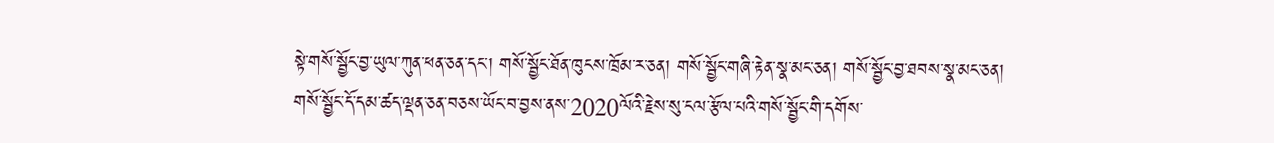སྟེ་གསོ་སྦྱོང་བྱ་ཡུལ་ཀུན་ཕན་ཅན་དང་། གསོ་སྦྱོང་ཐོན་ཁུངས་ཁྲོམ་ར་ཅན། གསོ་སྦྱོང་གཞི་རྟེན་སྣ་མང་ཅན། གསོ་སྦྱོང་བྱ་ཐབས་སྣ་མང་ཅན། གསོ་སྦྱོང་དོ་དམ་ཚད་ལྡན་ཅན་བཅས་ཡོང་བ་བྱས་ནས་2020ལོའི་རྗེས་སུ་ངལ་རྩོལ་པའི་གསོ་སྦྱོང་གི་དགོས་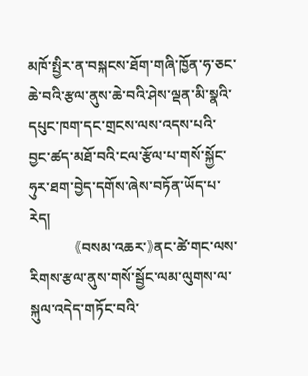མཁོ་སྤྱིར་ན་བསྐངས་ཐོག་གཞི་ཁྱོན་ཧ་ཅང་ཆེ་བའི་རྩལ་ནུས་ཆེ་བའི་ཤེས་ལྡན་མི་སྣའི་དཔུང་ཁག་དང་གྲངས་ལས་འདས་པའི་བྱང་ཚད་མཐོ་བའི་ངལ་རྩོལ་པ་གསོ་སྐྱོང་ཧུར་ཐག་བྱེད་དགོས་ཞེས་བཏོན་ཡོད་པ་རེད།
         《བསམ་འཆར་》ནང་ཚེ་གང་ལས་རིགས་རྩལ་ནུས་གསོ་སྦྱོང་ལམ་ལུགས་ལ་སྐུལ་འདེད་གཏོང་བའི་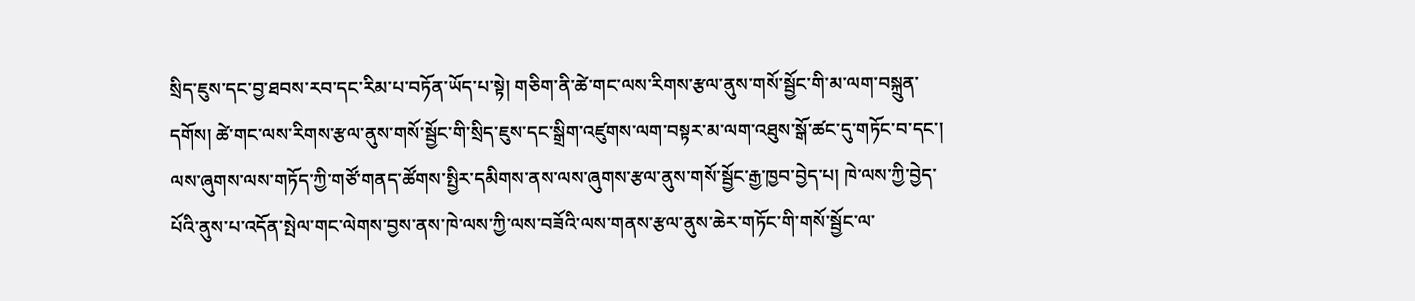སྲིད་ཇུས་དང་བྱ་ཐབས་རབ་དང་རིམ་པ་བཏོན་ཡོད་པ་སྟེ། གཅིག་ནི་ཚེ་གང་ལས་རིགས་རྩལ་ནུས་གསོ་སྦྱོང་གི་མ་ལག་བསྐྲུན་དགོས། ཚེ་གང་ལས་རིགས་རྩལ་ནུས་གསོ་སྦྱོང་གི་སྲིད་ཇུས་དང་སྒྲིག་འཛུགས་ལག་བསྟར་མ་ལག་འཐུས་སྒོ་ཚང་དུ་གཏོང་བ་དང་། ལས་ཞུགས་ལས་གཏོད་ཀྱི་གཙོ་གནད་ཚོགས་སྤྱིར་དམིགས་ནས་ལས་ཞུགས་རྩལ་ནུས་གསོ་སྦྱོང་རྒྱ་ཁྱབ་བྱེད་པ། ཁེ་ལས་ཀྱི་བྱེད་པོའི་ནུས་པ་འདོན་སྤེལ་གང་ལེགས་བྱས་ནས་ཁེ་ལས་ཀྱི་ལས་བཟོའི་ལས་གནས་རྩལ་ནུས་ཆེར་གཏོང་གི་གསོ་སྦྱོང་ལ་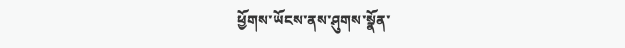ཕྱོགས་ཡོངས་ནས་ཤུགས་སྣོན་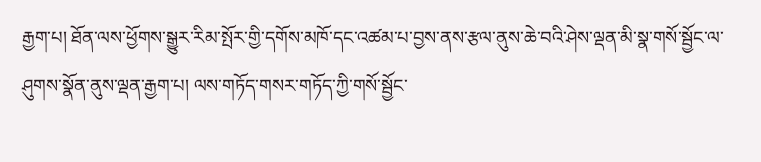རྒྱག་པ། ཐོན་ལས་ཕྱོགས་སྒྱུར་རིམ་སྤོར་གྱི་དགོས་མཁོ་དང་འཚམ་པ་བྱས་ནས་རྩལ་ནུས་ཆེ་བའི་ཤེས་ལྡན་མི་སྣ་གསོ་སྦྱོང་ལ་ཤུགས་སྣོན་ནུས་ལྡན་རྒྱག་པ། ལས་གཏོད་གསར་གཏོད་ཀྱི་གསོ་སྦྱོང་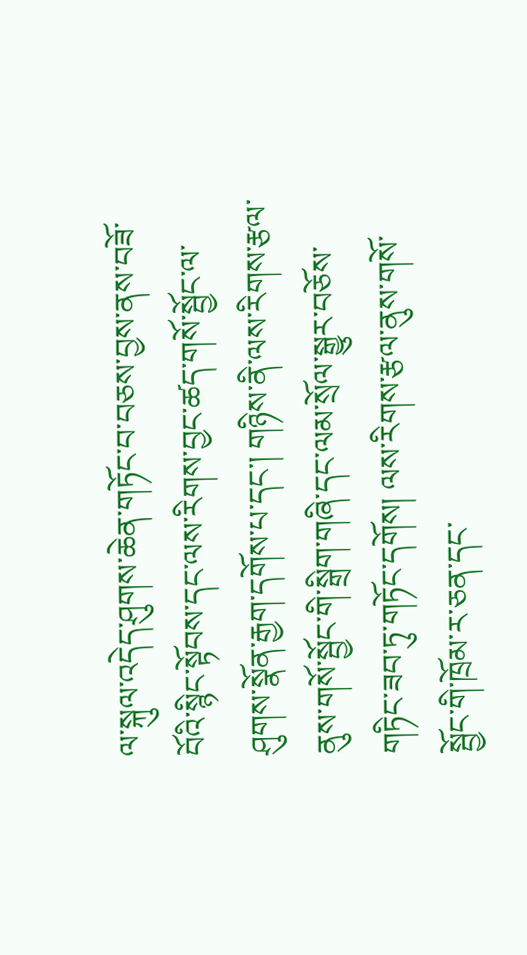ལ་སྐུལ་འདེད་ཤུགས་ཆེན་གཏོང་བ་བཅས་བྱས་ནས་བཟོ་བོའི་སྙིང་སྟོབས་དང་ལས་རིགས་བྱང་ཚད་གསོ་སྦྱོང་ལ་ཤུགས་སྣོན་རྒྱག་དགོས་པ་དང་། གཉིས་ནི་ལས་རིགས་རྩལ་ནུས་གསོ་སྦྱོང་གི་སྒྲིག་གཞི་དང་ལམ་སྲོལ་སྒྱུར་བཅོས་གཏིང་ཟབ་ཏུ་གཏོང་དགོས། ལས་རིགས་རྩལ་ནུས་གསོ་སྦྱོང་གི་ཁྲོམ་ར་ཅན་དང་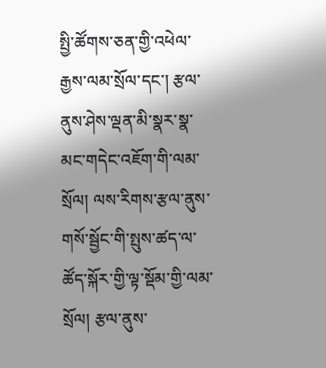སྤྱི་ཚོགས་ཅན་གྱི་འཕེལ་རྒྱས་ལམ་སྲོལ་དང་། རྩལ་ནུས་ཤེས་ལྡན་མི་སྣར་སྣ་མང་གདེང་འཇོག་གི་ལམ་སྲོལ། ལས་རིགས་རྩལ་ནུས་གསོ་སྦྱོང་གི་སྤུས་ཚད་ལ་ཚོད་སྐོར་གྱི་ལྟ་སྡོམ་གྱི་ལམ་སྲོལ། རྩལ་ནུས་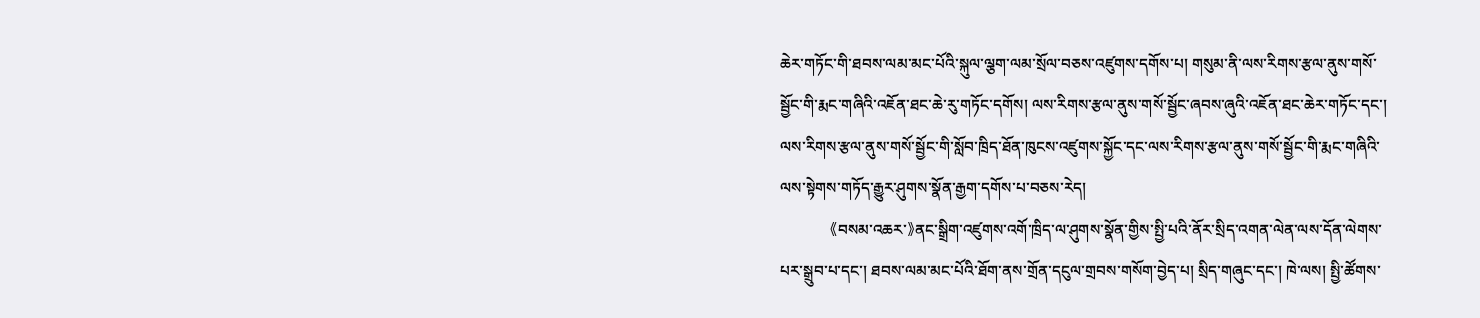ཆེར་གཏོང་གི་ཐབས་ལམ་མང་པོའི་སྐུལ་ལྕག་ལམ་སྲོལ་བཅས་འཛུགས་དགོས་པ། གསུམ་ནི་ལས་རིགས་རྩལ་ནུས་གསོ་སྦྱོང་གི་རྨང་གཞིའི་འཇོན་ཐང་ཆེ་རུ་གཏོང་དགོས། ལས་རིགས་རྩལ་ནུས་གསོ་སྦྱོང་ཞབས་ཞུའི་འཇོན་ཐང་ཆེར་གཏོང་དང་། ལས་རིགས་རྩལ་ནུས་གསོ་སྦྱོང་གི་སློབ་ཁྲིད་ཐོན་ཁུངས་འཛུགས་སྐྱོང་དང་ལས་རིགས་རྩལ་ནུས་གསོ་སྦྱོང་གི་རྨང་གཞིའི་ལས་སྟེགས་གཏོད་རྒྱུར་ཤུགས་སྣོན་རྒྱག་དགོས་པ་བཅས་རེད།
          《བསམ་འཆར་》ནང་སྒྲིག་འཛུགས་འགོ་ཁྲིད་ལ་ཤུགས་སྣོན་གྱིས་སྤྱི་པའི་ནོར་སྲིད་འགན་ལེན་ལས་དོན་ལེགས་པར་སྒྲུབ་པ་དང་། ཐབས་ལམ་མང་པོའི་ཐོག་ནས་གྲོན་དངུལ་གྲབས་གསོག་བྱེད་པ། སྲིད་གཞུང་དང་། ཁེ་ལས། སྤྱི་ཚོགས་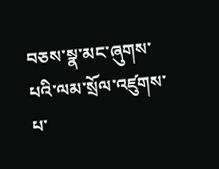བཅས་སྣ་མང་ཞུགས་པའི་ལམ་སྲོལ་འཛུགས་པ་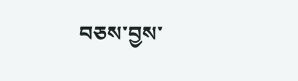བཅས་བྱས་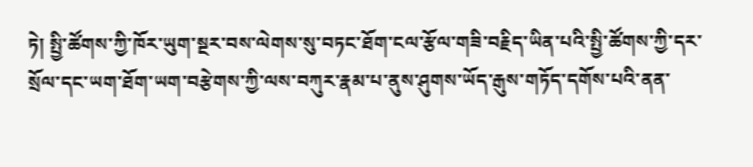ཏེ། སྤྱི་ཚོགས་ཀྱི་ཁོར་ཡུག་སྔར་བས་ལེགས་སུ་བཏང་ཐོག་ངལ་རྩོལ་གཟི་བརྗིད་ཡིན་པའི་སྤྱི་ཚོགས་ཀྱི་དར་སྲོལ་དང་ཡག་ཐོག་ཡག་བརྩེགས་ཀྱི་ལས་བཀུར་རྣམ་པ་ནུས་ཤུགས་ཡོད་རྒུས་གཏོད་དགོས་པའི་ནན་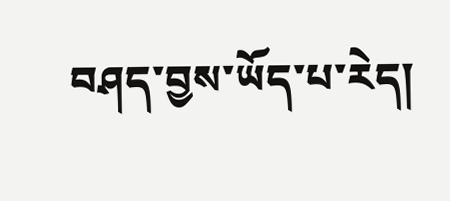བཤད་བྱས་ཡོད་པ་རེད།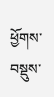ཕྱོགས་བསྡུས་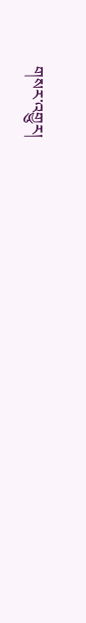གསར་འགྱུར།